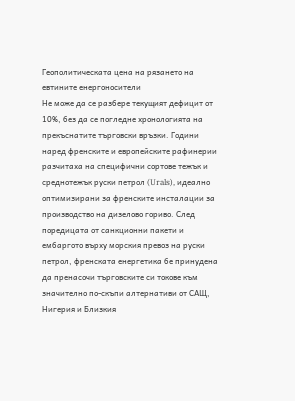Геополитическата цена на рязането на евтините енергоносители
Не може да се разбере текущият дефицит от 10%, без да се погледне хронологията на прекъснатите търговски връзки. Години наред френските и европейските рафинерии разчитаха на специфични сортове тежък и среднотежък руски петрол (Urals), идеално оптимизирани за френските инсталации за производство на дизелово гориво. След поредицата от санкционни пакети и ембаргото върху морския превоз на руски петрол, френската енергетика бе принудена да пренасочи търговските си токове към значително по-скъпи алтернативи от САЩ, Нигерия и Близкия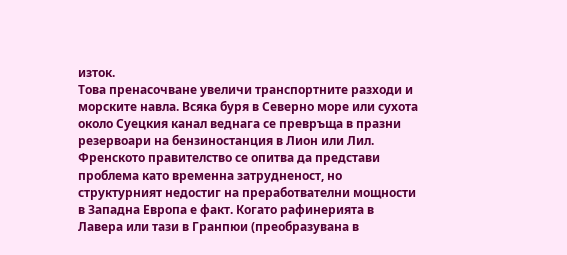изток.
Това пренасочване увеличи транспортните разходи и морските навла. Всяка буря в Северно море или сухота около Суецкия канал веднага се превръща в празни резервоари на бензиностанция в Лион или Лил.
Френското правителство се опитва да представи проблема като временна затрудненост, но структурният недостиг на преработвателни мощности в Западна Европа е факт. Когато рафинерията в Лавера или тази в Гранпюи (преобразувана в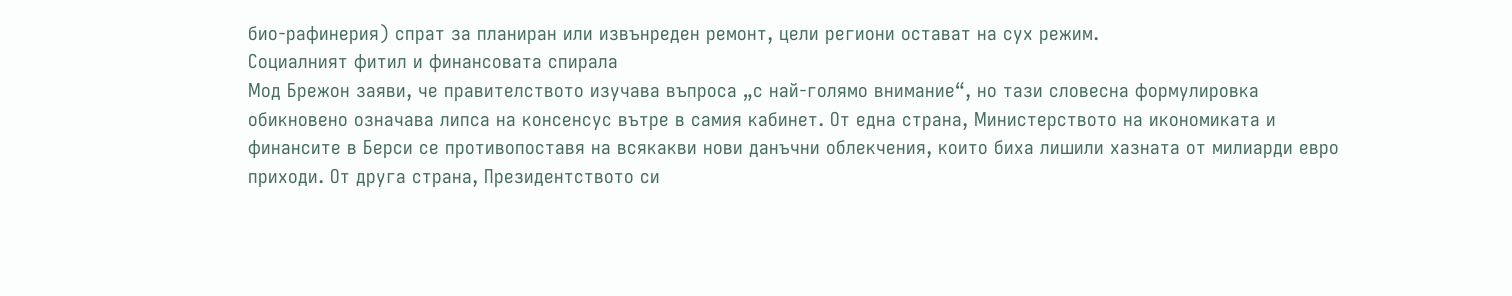био-рафинерия) спрат за планиран или извънреден ремонт, цели региони остават на сух режим.
Социалният фитил и финансовата спирала
Мод Брежон заяви, че правителството изучава въпроса „с най-голямо внимание“, но тази словесна формулировка обикновено означава липса на консенсус вътре в самия кабинет. От една страна, Министерството на икономиката и финансите в Берси се противопоставя на всякакви нови данъчни облекчения, които биха лишили хазната от милиарди евро приходи. От друга страна, Президентството си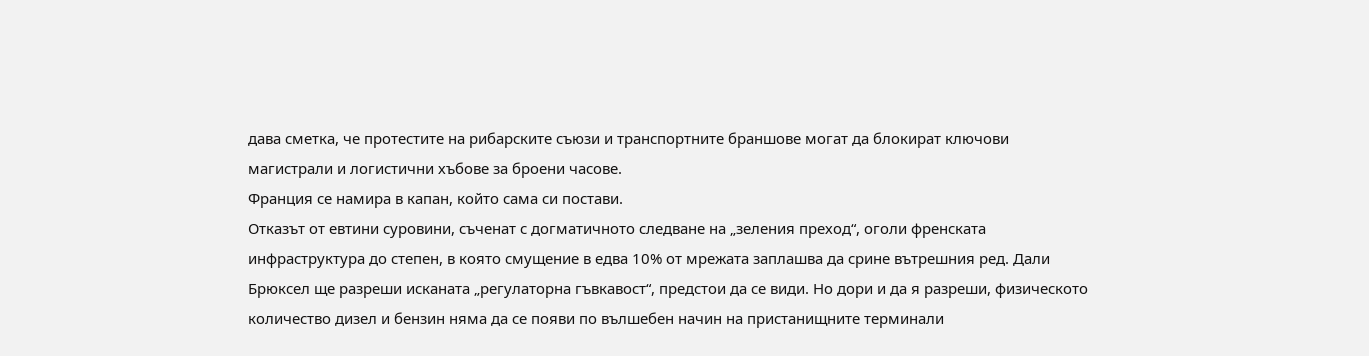дава сметка, че протестите на рибарските съюзи и транспортните браншове могат да блокират ключови магистрали и логистични хъбове за броени часове.
Франция се намира в капан, който сама си постави.
Отказът от евтини суровини, съченат с догматичното следване на „зеления преход“, оголи френската инфраструктура до степен, в която смущение в едва 10% от мрежата заплашва да срине вътрешния ред. Дали Брюксел ще разреши исканата „регулаторна гъвкавост“, предстои да се види. Но дори и да я разреши, физическото количество дизел и бензин няма да се появи по вълшебен начин на пристанищните терминали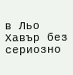в Льо Хавър без сериозно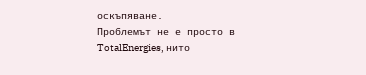оскъпяване.
Проблемът не е просто в TotalEnergies, нито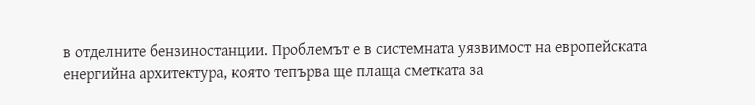в отделните бензиностанции. Проблемът е в системната уязвимост на европейската енергийна архитектура, която тепърва ще плаща сметката за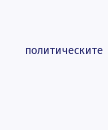политическите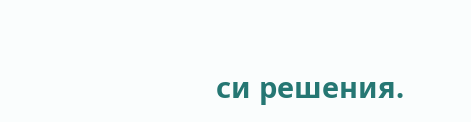си решения.